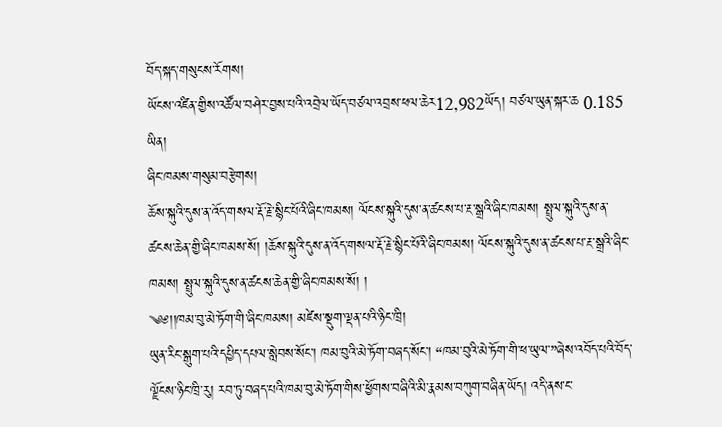བོད་སྐད་གསུངས་རོགས།
ཡོངས་འཛིན་གྱིས་འཚོལ་བཤེར་བྱས་པའི་འབྲེལ་ཡོད་བཙལ་འབྲས་ཕལ་ཆེར12,982ཡོད། བཙལ་ཡུན་སྐར་ཆ 0.185
ཡིན།
ཞིང་ཁམས་གསུམ་བརྩེགས།
ཆོས་སྐུའི་དུས་ན་འོད་གསལ་རྡོ་རྗེ་སྙིང་པོའི་ཞིང་ཁམས། ལོངས་སྐུའི་དུས་ན་ཚངས་པ་རྔ་སྒྲའི་ཞིང་ཁམས། སྤྲུལ་སྐུའི་དུས་ན་ཚངས་ཆེན་གྱི་ཞིང་ཁམས་སོ། །ཆོས་སྐུའི་དུས་ན་འོད་གསལ་རྡོ་རྗེ་སྙིང་པོའི་ཞིང་ཁམས། ལོངས་སྐུའི་དུས་ན་ཚངས་པ་རྔ་སྒྲའི་ཞིང་ཁམས། སྤྲུལ་སྐུའི་དུས་ན་ཚངས་ཆེན་གྱི་ཞིང་ཁམས་སོ། །
༄༅།།ཁམ་བུ་མེ་ཏོག་གི་ཞིང་ཁམས། མཛེས་སྡུག་ལྡན་པའི་ཉིང་ཁྲི།
ཡུན་རིང་སྒུག་པའི་དཔྱིད་དཔལ་སླེབས་སོང་། ཁམ་བུའི་མེ་ཏོག་བཞད་སོང་། “ཁམ་བུའི་མེ་ཏོག་གི་ཕ་ཡུལ་”ཞེས་འབོད་པའི་བོད་ལྗོངས་ཉིང་ཁྲི་རུ། རབ་ཏུ་བཞད་པའི་ཁམ་བུ་མེ་ཏོག་གིས་ཕྱོགས་བཞིའི་མི་རྣམས་བཀུག་བཞིན་ཡོད། འདི་ནས་ང་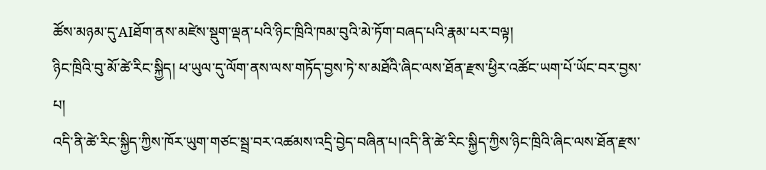ཚོས་མཉམ་དུ་AIཐོག་ནས་མཛེས་སྡུག་ལྡན་པའི་ཉིང་ཁྲིའི་ཁམ་བུའི་མེ་ཏོག་བཞད་པའི་རྣམ་པར་བལྟ།
ཉིང་ཁྲིའི་བུ་མོ་ཚེ་རིང་སྐྱིད། ཕ་ཡུལ་དུ་ལོག་ནས་ལས་གཏོད་བྱས་ཏེ་ས་མཐོའི་ཞིང་ལས་ཐོན་རྫས་ཕྱིར་འཚོང་ཡག་པོ་ཡོང་བར་བྱས་པ།
འདི་ནི་ཚེ་རིང་སྐྱིད་ཀྱིས་ཁོར་ཡུག་གཙང་སྦྲ་བར་འཚམས་འདྲི་བྱེད་བཞིན་པ།འདི་ནི་ཚེ་རིང་སྐྱིད་ཀྱིས་ཉིང་ཁྲིའི་ཞིང་ལས་ཐོན་རྫས་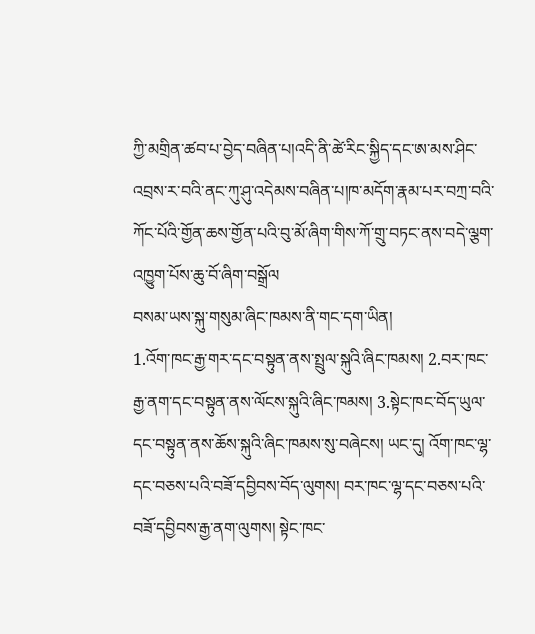ཀྱི་མགྲིན་ཚབ་པ་བྱེད་བཞིན་པ།འདི་ནི་ཚེ་རིང་སྐྱིད་དང་ཨ་མས་ཤིང་འབྲས་ར་བའི་ནང་ཀུ་ཤུ་འདེམས་བཞིན་པ།ཁ་མདོག་རྣམ་པར་བཀྲ་བའི་ཀོང་པོའི་གྱོན་ཆས་གྱོན་པའི་བུ་མོ་ཞིག་གིས་ཀོ་གྲུ་བཏང་ནས་བདེ་ལྕག་འཁྱུག་པོས་ཆུ་བོ་ཞིག་བསྒྲོལ
བསམ་ཡས་སྐུ་གསུམ་ཞིང་ཁམས་ནི་གང་དག་ཡིན།
1.འོག་ཁང་རྒྱ་གར་དང་བསྟུན་ནས་སྤྲུལ་སྐུའི་ཞིང་ཁམས། 2.བར་ཁང་རྒྱ་ནག་དང་བསྟུན་ནས་ལོངས་སྐུའི་ཞིང་ཁམས། 3.སྟེང་ཁང་བོད་ཡུལ་དང་བསྟུན་ནས་ཆོས་སྐུའི་ཞིང་ཁམས་སུ་བཞེངས། ཡང་དུ། འོག་ཁང་ལྷ་དང་བཅས་པའི་བཟོ་དབྱིབས་བོད་ལུགས། བར་ཁང་ལྷ་དང་བཅས་པའི་བཟོ་དབྱིབས་རྒྱ་ནག་ལུགས། སྟེང་ཁང་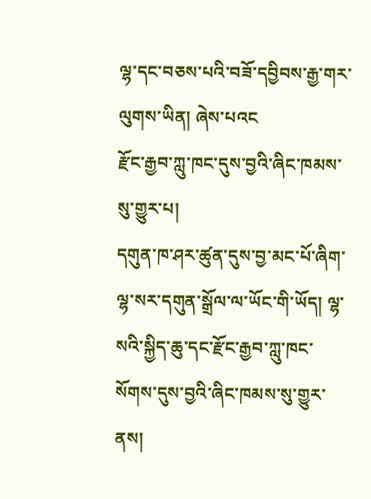ལྷ་དང་བཅས་པའི་བཟོ་དབྱིབས་རྒྱ་གར་ལུགས་ཡིན། ཞེས་པའང
རྫོང་རྒྱབ་ཀླུ་ཁང་དུས་བྱའི་ཞིང་ཁམས་སུ་གྱུར་པ།
དགུན་ཁ་ཤར་ཚུན་དུས་བྱ་མང་པོ་ཞིག་ལྷ་སར་དགུན་སྒྲོལ་ལ་ཡོང་གི་ཡོད། ལྷ་སའི་སྐྱིད་ཆུ་དང་རྫོང་རྒྱབ་ཀླུ་ཁང་སོགས་དུས་བྱའི་ཞིང་ཁམས་སུ་གྱུར་ནས།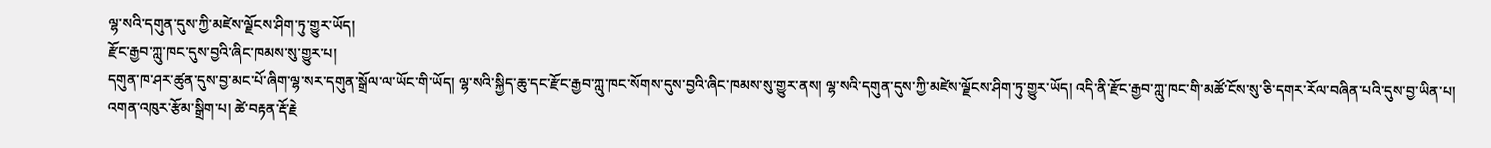ལྷ་སའི་དགུན་དུས་ཀྱི་མཛེས་ལྗོངས་ཤིག་ཏུ་གྱུར་ཡོད།
རྫོང་རྒྱབ་ཀླུ་ཁང་དུས་བྱའི་ཞིང་ཁམས་སུ་གྱུར་པ།
དགུན་ཁ་ཤར་ཚུན་དུས་བྱ་མང་པོ་ཞིག་ལྷ་སར་དགུན་སྒྲོལ་ལ་ཡོང་གི་ཡོད། ལྷ་སའི་སྐྱིད་ཆུ་དང་རྫོང་རྒྱབ་ཀླུ་ཁང་སོགས་དུས་བྱའི་ཞིང་ཁམས་སུ་གྱུར་ནས། ལྷ་སའི་དགུན་དུས་ཀྱི་མཛེས་ལྗོངས་ཤིག་ཏུ་གྱུར་ཡོད། འདི་ནི་རྫོང་རྒྱབ་ཀླུ་ཁང་གི་མཚོ་ངོས་སུ་ཅི་དགར་རོལ་བཞིན་པའི་དུས་བྱ་ཡིན་པ། འགན་འཁུར་རྩོམ་སྒྲིག་པ། ཚེ་བརྟན་རྡོ་རྗེ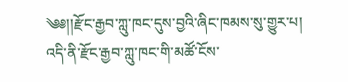༄༅།།རྫོང་རྒྱབ་ཀླུ་ཁང་དུས་བྱའི་ཞིང་ཁམས་སུ་གྱུར་པ།
འདི་ནི་རྫོང་རྒྱབ་ཀླུ་ཁང་གི་མཚོ་ངོས་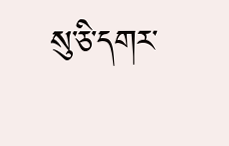སུ་ཅི་དགར་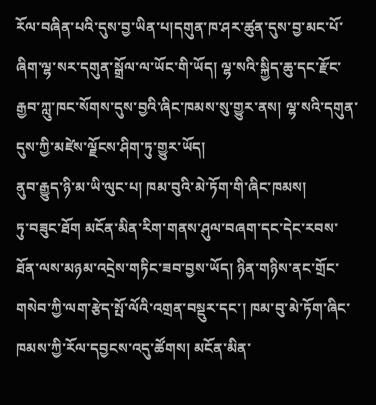རོལ་བཞིན་པའི་དུས་བྱ་ཡིན་པ།དགུན་ཁ་ཤར་ཚུན་དུས་བྱ་མང་པོ་ཞིག་ལྷ་སར་དགུན་སྒྲོལ་ལ་ཡོང་གི་ཡོད། ལྷ་སའི་སྐྱིད་ཆུ་དང་རྫོང་རྒྱབ་ཀླུ་ཁང་སོགས་དུས་བྱའི་ཞིང་ཁམས་སུ་གྱུར་ནས། ལྷ་སའི་དགུན་དུས་ཀྱི་མཛེས་ལྗོངས་ཤིག་ཏུ་གྱུར་ཡོད།
ནུབ་རྒྱུད་ཉི་མ་ཡི་ལུང་པ། ཁམ་བུའི་མེ་ཏོག་གི་ཞིང་ཁམས།
ཏུ་བཟུང་ཐོག མངོན་མིན་རིག་གནས་ཤུལ་བཞག་དང་དེང་རབས་ཐོན་ལས་མཉམ་འདྲེས་གཏིང་ཟབ་བྱས་ཡོད། ཉིན་གཉིས་ནང་གྲོང་གསེབ་ཀྱི་ལག་རྩེད་སྤོ་ལོའི་འགྲན་བསྡུར་དང་། ཁམ་བུ་མེ་ཏོག་ཞིང་ཁམས་ཀྱི་རོལ་དབྱངས་འདུ་ཚོགས། མངོན་མིན་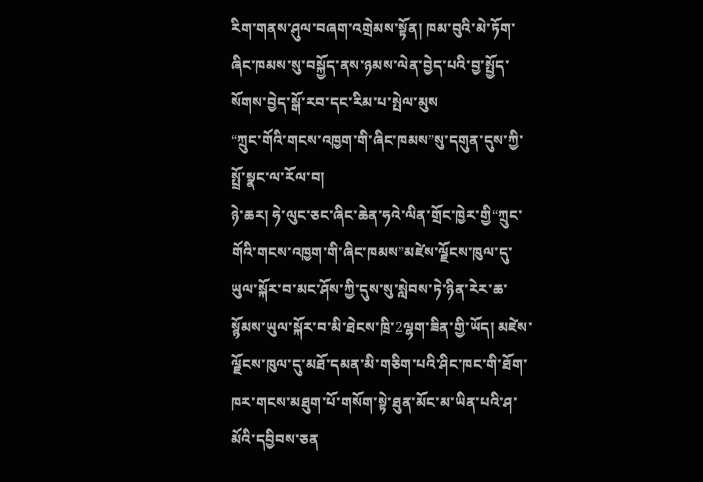རིག་གནས་ཤུལ་བཞག་འགྲེམས་སྟོན། ཁམ་བུའི་མེ་ཏོག་ཞིང་ཁམས་སུ་བསྐྱོད་ནས་ཉམས་ལེན་བྱེད་པའི་བྱ་སྤྱོད་སོགས་བྱེད་སྒོ་རབ་དང་རིམ་པ་སྤེལ་མུས
“ཀྲུང་གོའི་གངས་འཁྱག་གི་ཞིང་ཁམས”སུ་དགུན་དུས་ཀྱི་སྤྲོ་སྣང་ལ་རོལ་བ།
ཉེ་ཆར། ཧེ་ལུང་ཅང་ཞིང་ཆེན་ཧའེ་ལིན་གྲོང་ཁྱེར་གྱི“ཀྲུང་གོའི་གངས་འཁྱག་གི་ཞིང་ཁམས”མཛེས་ལྗོངས་ཁུལ་དུ་ཡུལ་སྐོར་བ་མང་ཤོས་ཀྱི་དུས་སུ་སླེབས་ཏེ་ཉིན་རེར་ཆ་སྙོམས་ཡུལ་སྐོར་བ་མི་ཐེངས་ཁྲི་2ལྷག་ཟིན་གྱི་ཡོད། མཛེས་ལྗོངས་ཁུལ་དུ་མཐོ་དམན་མི་གཅིག་པའི་ཤིང་ཁང་གི་ཐོག་ཁར་གངས་མཐུག་པོ་གསོག་སྟེ་ཐུན་མོང་མ་ཡིན་པའི་ཤ་མོའི་དབྱིབས་ཅན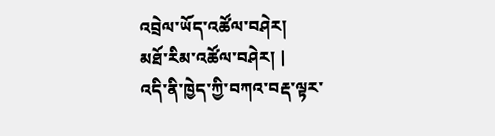འབྲེལ་ཡོད་འཚོལ་བཤེར།
མཐོ་རིམ་འཚོལ་བཤེར། |
འདི་ནི་ཁྱེད་ཀྱི་བཀའ་བརྡ་ལྟར་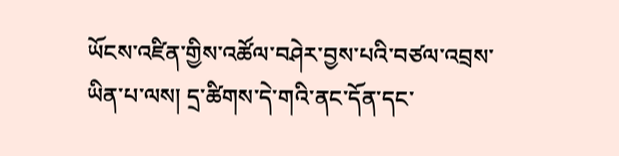ཡོངས་འཛིན་གྱིས་འཚོལ་བཤེར་བྱས་པའི་བཙལ་འབྲས་ཡིན་པ་ལས། དྲ་ཚིགས་དེ་གའི་ནང་དོན་དང་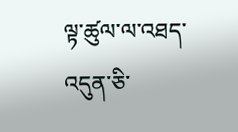ལྟ་ཚུལ་ལ་འཐད་འདུན་ཅི་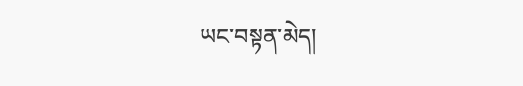ཡང་བསྟན་མེད།